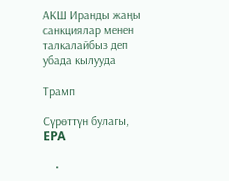АКШ Иранды жаңы санкциялар менен талкалайбыз деп убада кылууда

Трамп

Сүрөттүн булагы, EPA

    •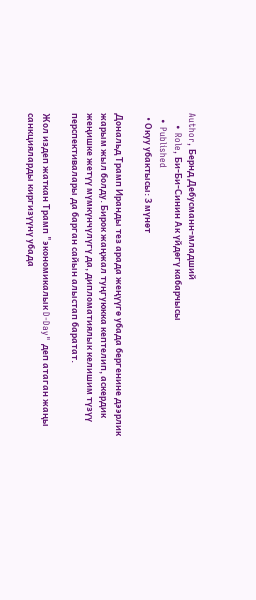Author, Бернд Дебусманн-младший
    • Role, Би-Би-Синин Ак үйдөгү кабарчысы
  • Published
  • Окуу убактысы: 3 мүнөт

Дональд Трамп Иранды тез арада жеңүүгө убада бергенине дээрлик жарым жыл болду. Бирок жаңжал туңгуюкка кептелип, аскердик жеңишке жетүү мүмкүнчүлүгү да, дипломатиялык келишим түзүү перспективалары да барган сайын алыстап баратат.

Жол издеп жаткан Трамп "экономикалык D-Day" деп атаган жаңы санкцияларды киргизүүнү убада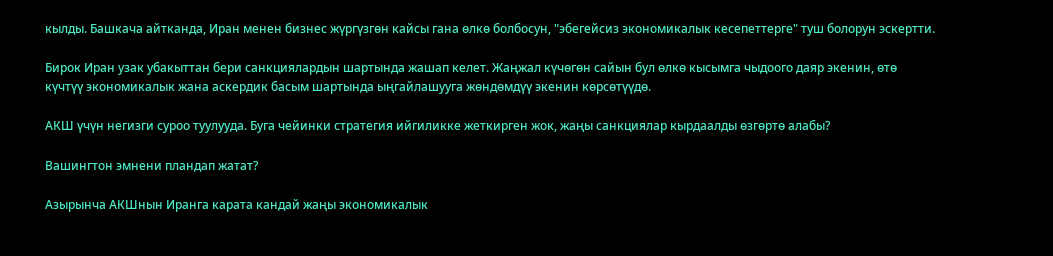кылды. Башкача айтканда, Иран менен бизнес жүргүзгөн кайсы гана өлкө болбосун, "эбегейсиз экономикалык кесепеттерге" туш болорун эскертти.

Бирок Иран узак убакыттан бери санкциялардын шартында жашап келет. Жаңжал күчөгөн сайын бул өлкө кысымга чыдоого даяр экенин, өтө күчтүү экономикалык жана аскердик басым шартында ыңгайлашууга жөндөмдүү экенин көрсөтүүдө.

АКШ үчүн негизги суроо туулууда. Буга чейинки стратегия ийгиликке жеткирген жок, жаңы санкциялар кырдаалды өзгөртө алабы?

Вашингтон эмнени пландап жатат?

Азырынча АКШнын Иранга карата кандай жаңы экономикалык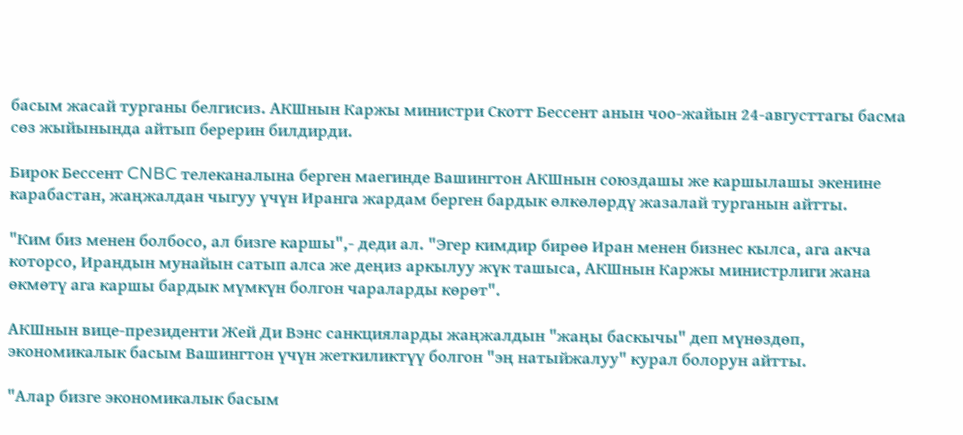басым жасай турганы белгисиз. АКШнын Каржы министри Скотт Бессент анын чоо-жайын 24-августтагы басма сөз жыйынында айтып берерин билдирди.

Бирок Бессент CNBC телеканалына берген маегинде Вашингтон АКШнын союздашы же каршылашы экенине карабастан, жаңжалдан чыгуу үчүн Иранга жардам берген бардык өлкөлөрдү жазалай турганын айтты.

"Ким биз менен болбосо, ал бизге каршы",- деди ал. "Эгер кимдир бирөө Иран менен бизнес кылса, ага акча которсо, Ирандын мунайын сатып алса же деңиз аркылуу жүк ташыса, АКШнын Каржы министрлиги жана өкмөтү ага каршы бардык мүмкүн болгон чараларды көрөт".

АКШнын вице-президенти Жей Ди Вэнс санкцияларды жаңжалдын "жаңы баскычы" деп мүнөздөп, экономикалык басым Вашингтон үчүн жеткиликтүү болгон "эң натыйжалуу" курал болорун айтты.

"Алар бизге экономикалык басым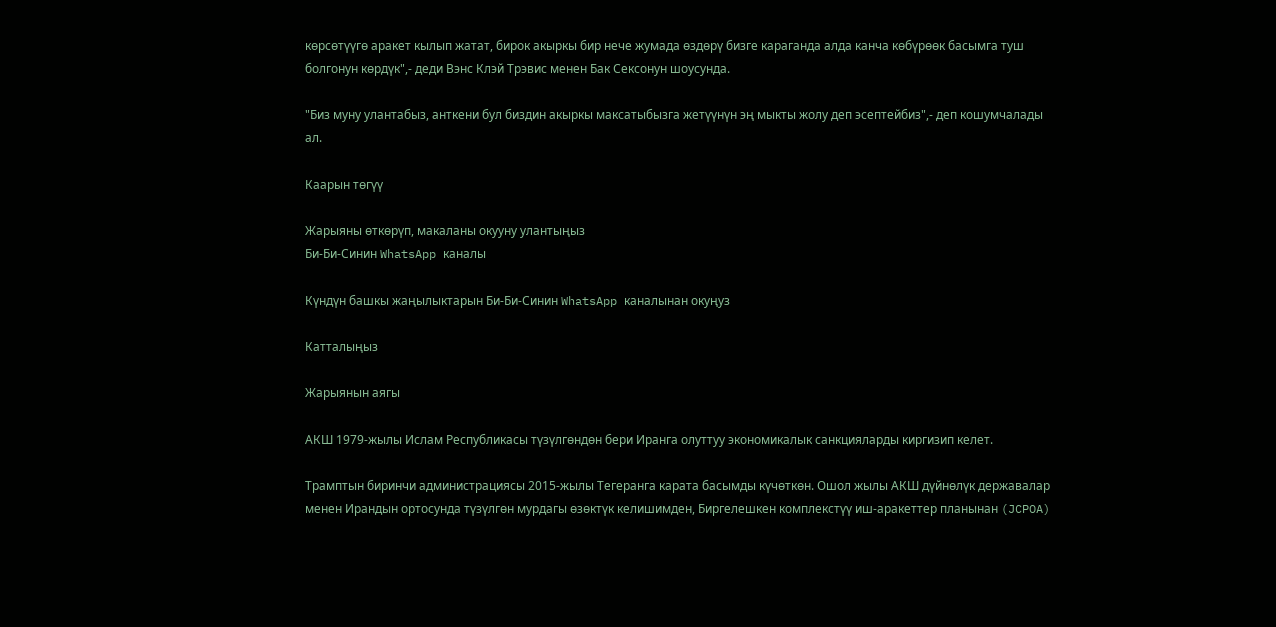көрсөтүүгө аракет кылып жатат, бирок акыркы бир нече жумада өздөрү бизге караганда алда канча көбүрөөк басымга туш болгонун көрдүк",- деди Вэнс Клэй Трэвис менен Бак Сексонун шоусунда.

"Биз муну улантабыз, анткени бул биздин акыркы максатыбызга жетүүнүн эң мыкты жолу деп эсептейбиз",- деп кошумчалады ал.

Каарын төгүү

Жарыяны өткөрүп, макаланы окууну улантыңыз
Би-Би-Синин WhatsApp каналы

Күндүн башкы жаңылыктарын Би-Би-Синин WhatsApp каналынан окуңуз

Катталыңыз

Жарыянын аягы

АКШ 1979-жылы Ислам Республикасы түзүлгөндөн бери Иранга олуттуу экономикалык санкцияларды киргизип келет.

Трамптын биринчи администрациясы 2015-жылы Тегеранга карата басымды күчөткөн. Ошол жылы АКШ дүйнөлүк державалар менен Ирандын ортосунда түзүлгөн мурдагы өзөктүк келишимден, Биргелешкен комплекстүү иш-аракеттер планынан (JCPOA)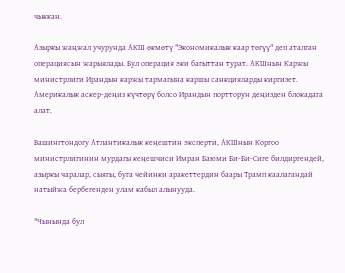чыккан.

Азыркы жаңжал учурунда АКШ өкмөтү "Экономикалык каар төгүү" деп аталган операциясын жарыялады. Бул операция эки багыттан турат. АКШнын Каржы министрлиги Ирандын каржы тармагына каршы санкцияларды киргизет. Америкалык аскер-деңиз күчтөрү болсо Ирандын портторун деңизден блокадага алат.

Вашингтондогу Атлантикалык кеңештин эксперти, АКШнын Коргоо министрлигинин мурдагы кеңешчиси Имран Баюми Би-Би-Сиге билдиргендей, азыркы чаралар, сыягы, буга чейинки аракеттердин баары Трамп каалагандай натыйжа бербегенден улам кабыл алынууда.

"Чынында бул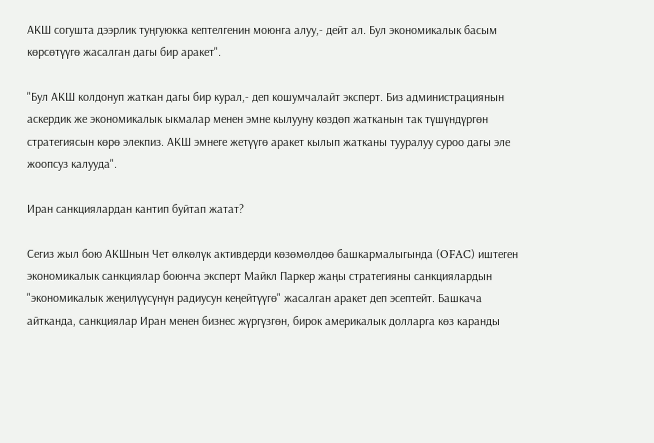АКШ согушта дээрлик туңгуюкка кептелгенин моюнга алуу,- дейт ал. Бул экономикалык басым көрсөтүүгө жасалган дагы бир аракет".

"Бул АКШ колдонуп жаткан дагы бир курал,- деп кошумчалайт эксперт. Биз администрациянын аскердик же экономикалык ыкмалар менен эмне кылууну көздөп жатканын так түшүндүргөн стратегиясын көрө элекпиз. АКШ эмнеге жетүүгө аракет кылып жатканы тууралуу суроо дагы эле жоопсуз калууда".

Иран санкциялардан кантип буйтап жатат?

Сегиз жыл бою АКШнын Чет өлкөлүк активдерди көзөмөлдөө башкармалыгында (OFAC) иштеген экономикалык санкциялар боюнча эксперт Майкл Паркер жаңы стратегияны санкциялардын "экономикалык жеңилүүсүнүн радиусун кеңейтүүгө" жасалган аракет деп эсептейт. Башкача айтканда, санкциялар Иран менен бизнес жүргүзгөн, бирок америкалык долларга көз каранды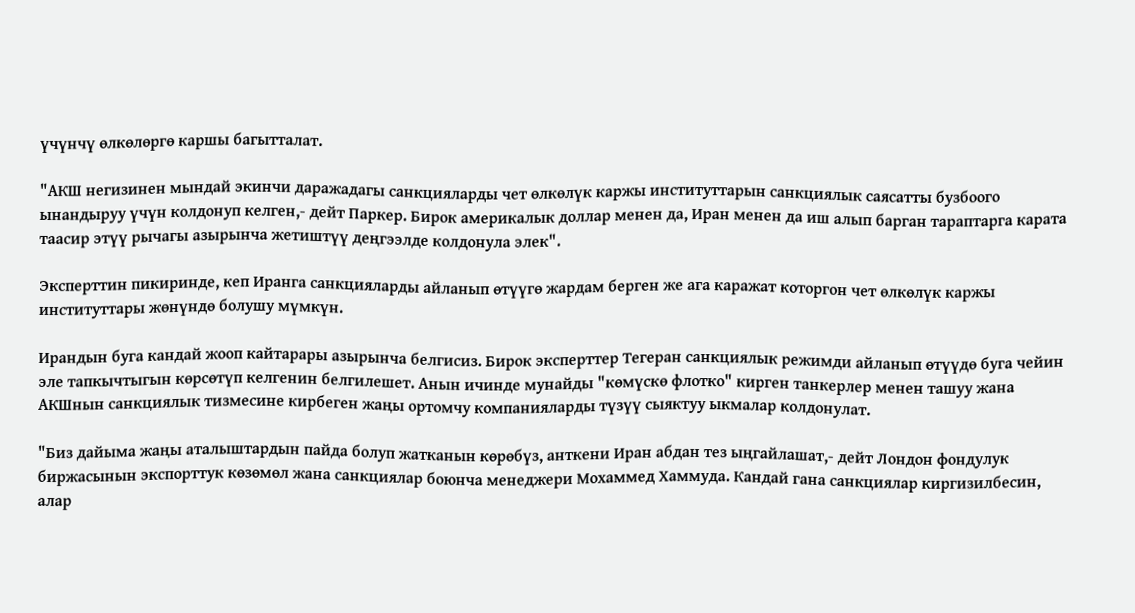үчүнчү өлкөлөргө каршы багытталат.

"АКШ негизинен мындай экинчи даражадагы санкцияларды чет өлкөлүк каржы институттарын санкциялык саясатты бузбоого ынандыруу үчүн колдонуп келген,- дейт Паркер. Бирок америкалык доллар менен да, Иран менен да иш алып барган тараптарга карата таасир этүү рычагы азырынча жетиштүү деңгээлде колдонула элек".

Эксперттин пикиринде, кеп Иранга санкцияларды айланып өтүүгө жардам берген же ага каражат которгон чет өлкөлүк каржы институттары жөнүндө болушу мүмкүн.

Ирандын буга кандай жооп кайтарары азырынча белгисиз. Бирок эксперттер Тегеран санкциялык режимди айланып өтүүдө буга чейин эле тапкычтыгын көрсөтүп келгенин белгилешет. Анын ичинде мунайды "көмүскө флотко" кирген танкерлер менен ташуу жана АКШнын санкциялык тизмесине кирбеген жаңы ортомчу компанияларды түзүү сыяктуу ыкмалар колдонулат.

"Биз дайыма жаңы аталыштардын пайда болуп жатканын көрөбүз, анткени Иран абдан тез ыңгайлашат,- дейт Лондон фондулук биржасынын экспорттук көзөмөл жана санкциялар боюнча менеджери Мохаммед Хаммуда. Кандай гана санкциялар киргизилбесин, алар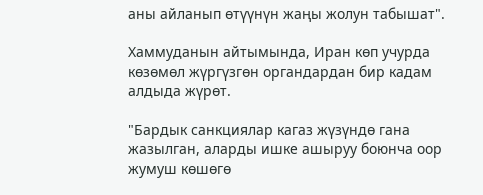аны айланып өтүүнүн жаңы жолун табышат".

Хаммуданын айтымында, Иран көп учурда көзөмөл жүргүзгөн органдардан бир кадам алдыда жүрөт.

"Бардык санкциялар кагаз жүзүндө гана жазылган, аларды ишке ашыруу боюнча оор жумуш көшөгө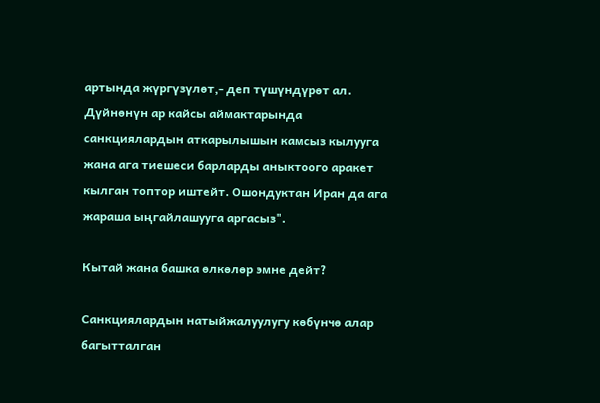артында жүргүзүлөт,- деп түшүндүрөт ал. Дүйнөнүн ар кайсы аймактарында санкциялардын аткарылышын камсыз кылууга жана ага тиешеси барларды аныктоого аракет кылган топтор иштейт. Ошондуктан Иран да ага жараша ыңгайлашууга аргасыз".

Кытай жана башка өлкөлөр эмне дейт?

Санкциялардын натыйжалуулугу көбүнчө алар багытталган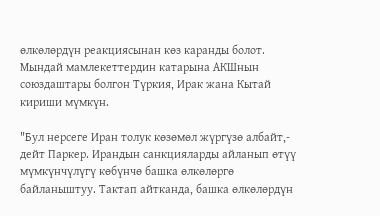өлкөлөрдүн реакциясынан көз каранды болот. Мындай мамлекеттердин катарына АКШнын союздаштары болгон Түркия, Ирак жана Кытай кириши мүмкүн.

"Бул нерсеге Иран толук көзөмөл жүргүзө албайт,- дейт Паркер. Ирандын санкцияларды айланып өтүү мүмкүнчүлүгү көбүнчө башка өлкөлөргө байланыштуу. Тактап айтканда, башка өлкөлөрдүн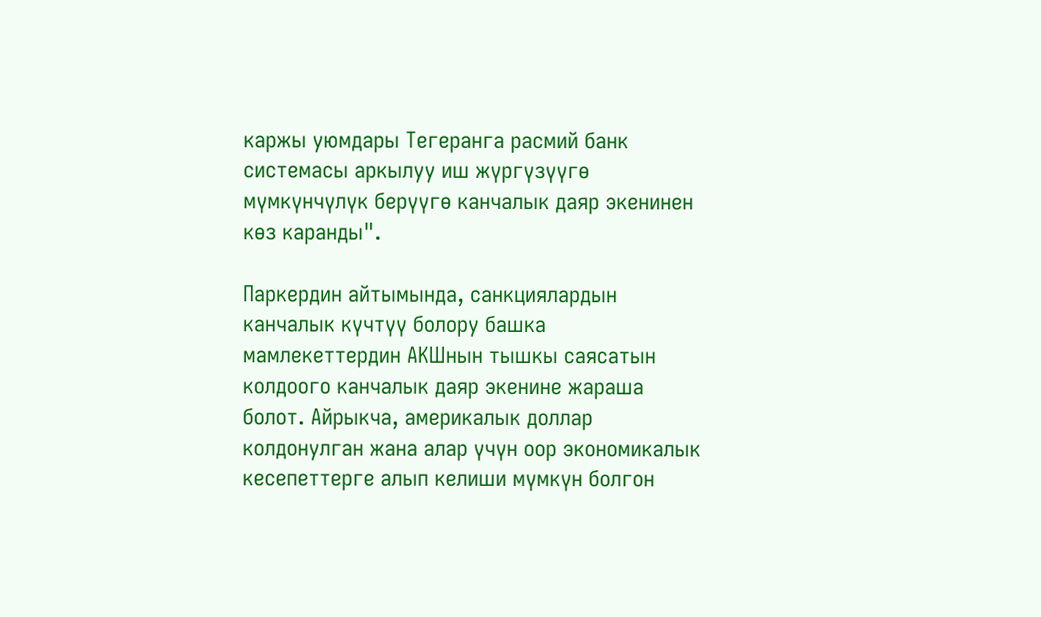каржы уюмдары Тегеранга расмий банк системасы аркылуу иш жүргүзүүгө мүмкүнчүлүк берүүгө канчалык даяр экенинен көз каранды".

Паркердин айтымында, санкциялардын канчалык күчтүү болору башка мамлекеттердин АКШнын тышкы саясатын колдоого канчалык даяр экенине жараша болот. Айрыкча, америкалык доллар колдонулган жана алар үчүн оор экономикалык кесепеттерге алып келиши мүмкүн болгон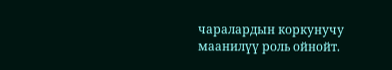чаралардын коркунучу маанилүү роль ойнойт.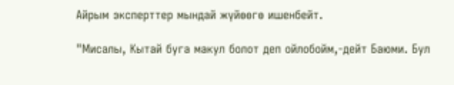Айрым эксперттер мындай жүйөөгө ишенбейт.

"Мисалы, Кытай буга макул болот деп ойлобойм,-дейт Баюми. Бул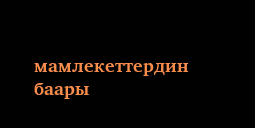мамлекеттердин баары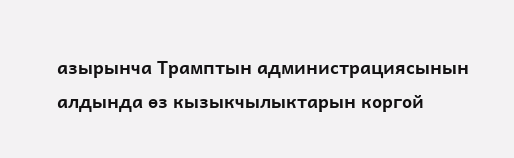азырынча Трамптын администрациясынын алдында өз кызыкчылыктарын коргой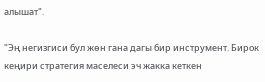алышат".

"Эң негизгиси бул жөн гана дагы бир инструмент. Бирок кеңири стратегия маселеси эч жакка кеткен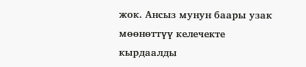жок. Ансыз мунун баары узак мөөнөттүү келечекте кырдаалды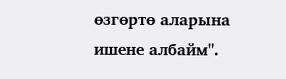өзгөртө аларына ишене албайм".